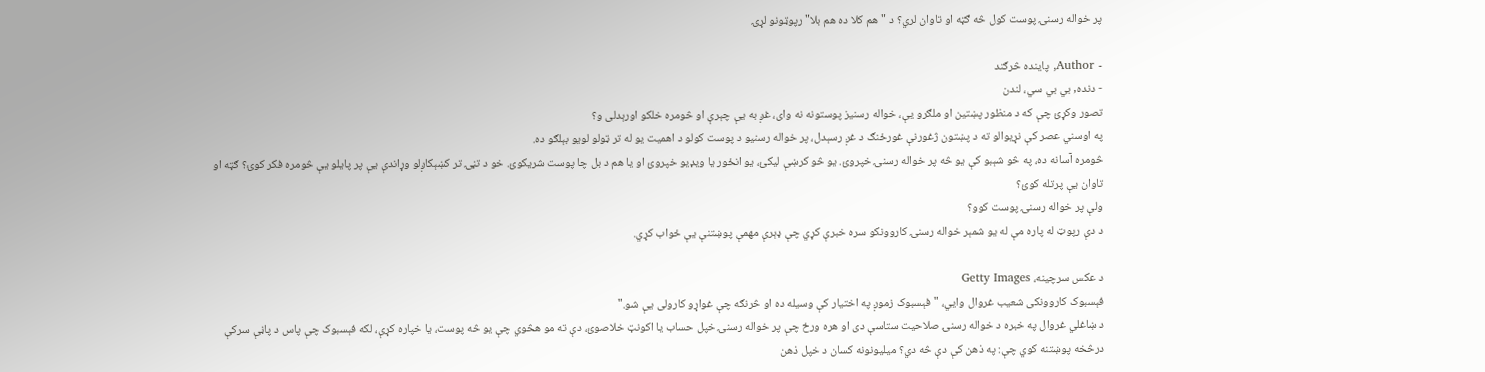پر خواله رسنۍ پوست کول څه ګټه او تاوان لري؟ د "هم کلا ده هم بلا" رپوټونو لړۍ

- Author, پاینده څرګند
- دنده, بي بي سي، لندن
تصور وکړئ چې که د منظور پښتین او ملګرو یې، خواله رسنیز پوستونه نه وای، غږ به یې چېرې او څومره خلکو اورېدلی و؟
په اوسني عصر کې نړیوالو ته د پښتون ژغورنې غورځنګ د غږ رسېدل، پر خواله رسنیو د پوست کولو د اهمیت یو له تر ټولو لویو بېلګو ده.
څومره آسانه ده، په څو شېبو کې یو څه پر خواله رسنۍ خپروئ. یو څو کرښې لیکئ، یو انځور یا ویډیو خپروئ او یا هم د بل چا پوست شریکوئ. خو د تڼۍ تر کښېکاږلو وړاندې یې پر پایلو یې څومره فکر کوئ؟ ګټه او تاوان یې پرتله کوئ؟
ولې پر خواله رسنۍ پوست کوو؟
د دې رپوټ له پاره مې له یو شمېر خواله رسنۍ کاروونکو سره خبرې کړي چې ډېرې مهمې پوښتنې یې ځواب کړي.

د عکس سرچینه، Getty Images
فېسبوک کاروونکی شعیب غروال وايي، "فېسبوک زموږ په اختیار کې وسیله ده او څرنګه چې غواړو کارولی یې شو."
د ښاغلي غروال په خبره د خواله رسنۍ صلاحیت ستاسې دی او هره ورځ چې پر خواله رسنۍ خپل حساب یا اکونټ خلاصوئ، دې ته مو هڅوي چې یو څه پوست، یا خپاره کړې، لکه فېسبوک چې پاس د پاڼې سرکې درڅخه پوښتنه کوي چې: په ذهن کې دې څه دي؟ میلیونونه کسان د خپل ذهن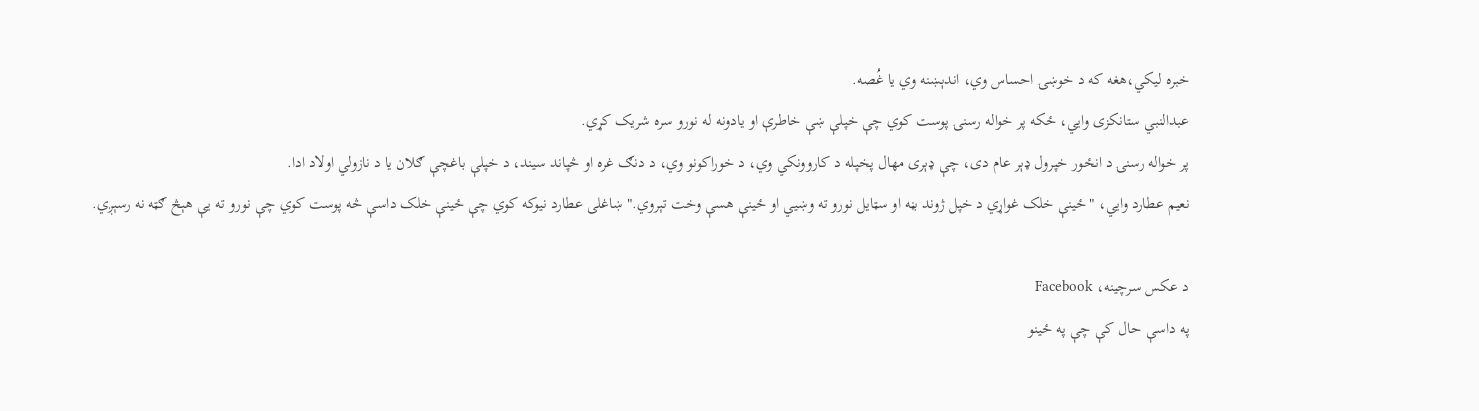خبره لیکي،هغه که د خوښۍ احساس وي، اندېښنه وي یا غُصه.
عبدالنبي ستانکزی وايي، ځکه پر خواله رسنۍ پوست کوي چې خپلې ښې خاطرې او یادونه له نورو سره شریک کړي.
پر خواله رسنۍ د انځور خپرول ډېر عام دی، چې ډېری مهال پخپله د کاروونکي وي، د خوراکونو وي، د دنګ غره او څپاند سیند، د خپلې باغچې ګلان یا د نازولي اولاد ادا.
نعیم عطارد وايي، "ځینې خلک غواړي د خپل ژوند بڼه او سټایل نورو ته وښيي او ځینې هسې وخت تېروي." ښاغلی عطارد نیوکه کوي چې ځینې خلک داسې څه پوست کوي چې نورو ته یې هېڅ ګټه نه رسېږي.

د عکس سرچینه، Facebook
په داسې حال کې چې په ځینو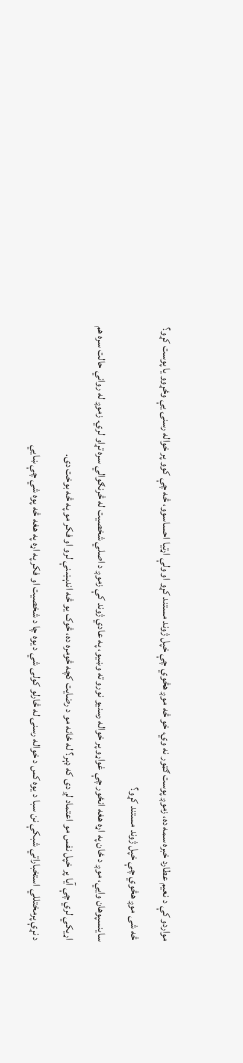مواردو کې د نعیم عطارد خبره سمه ده، زموږ پوست ګټور نه وي، خو څه موږ هڅوي چې خپل ژوند مستند کړو او ولې اړتیا احساسوو، څه چې کوو پر خواله رسنۍ یې وځړوو یا پوست کړو؟
څه شی موږ هڅوي چې خپل ژوند مستند کړو؟
ساینسپوهان وايي، موږ د ځان په اړه هغه انځور چې غواړو پر خواله رسنیو نورو ته وښیو، په عادي ژوند کې زموږ د اصلي شخصیت له څرنګوالي سره تړاو لري. زموږ له رواني حالت سره هم اړیکي لري چې آیا پر خپل نفس مو اعتماد لږ دی که ډېر؟ له ځانه مو د رضایت کچه څومره ده، څوک یو څه اندېښنې لرو او فکر مو په څه بوخت دی.
د نړې پرمختللي استخباراتي شبکې نن سبا د یوه کس د خواله رسنۍ له څارلو کولی شي د یوه چا د شخصیت او فکر په اړه په هغه څه پوه شي چې ښايي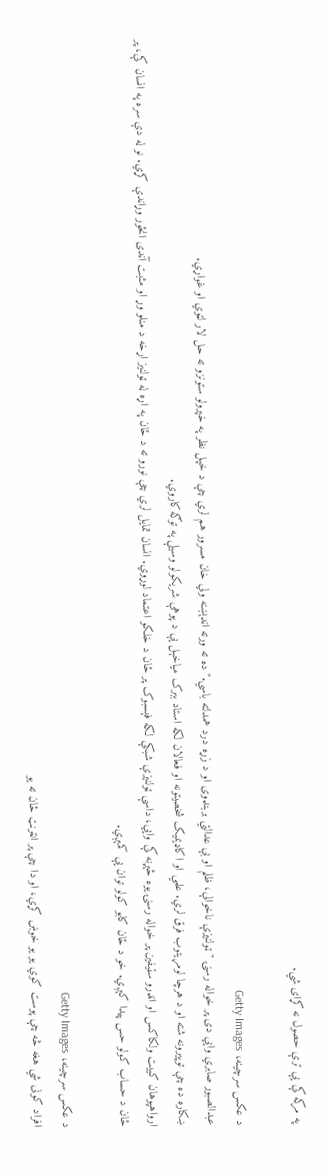په مرکه کې یې ترې حصول نه کړای شي.

د عکس سرچینه، Getty Images
عبدالصبور صابري وايي دی پر خواله رسنۍ "ټولنیزې ناخوالې، ظلم او بې عدالتي بربنډوی او د زړه درد همدلته باسي." ده ته ورته اندېښنه ولي خان مسرور هم لري چې د خپل نظر په خپرولو ستونزو ته حل لار لټوي او غواړي.
ښکاره ده چې توپیرونه شته او د هرچا لومړیتوب فرق لري. علمي او اکاډیمیک شخصیتونه او فعالان لکه استاد ببرک میاخېل یې د پوهې شریکولو وسیلې په توګه کاروي.
ارواهپوهان کییت ولکاکس او انډرو سټیفین پر خواله رسنۍ یوه څېړنه کې وايي، داسې ټولنیزې شبکې لکه فېسبوک پر ځان د خلکو اعتماد لوړوي. انسان تمایل لري چې نورو ته د ځان په اړه له ټولنیز اړخه د منلو وړ او مثبت آندی انځور وړاندې کړي. نو له دې سره په انسان کې، پر ځان د حساب کولو حس پیدا کېږي. خو د ځان کابو کولو توان یې کمېږي.

د عکس سرچینه، Getty Images
افراد کولی شي هغه څه چې پوست کوي یو یو خوښ کړي، او دا چې پر انټرنټ ځان ته یو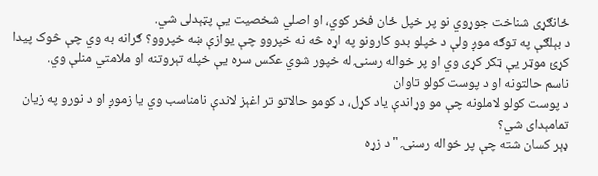ځانګړی شناخت جوړوي نو پر خپل ځان فخر کوي، او اصلي شخصیت یې پټېدلی شي.
د بېلګې په توګه موږ ولې د خپلو بدو کارونو په اړه څه نه خپروو چې یوازې ښه خپروو؟ ګرانه به وي چې څوک پیدا کړئ موټر یې ټکر کړی وي او پر خواله رسنۍ له خپور شوي عکس سره یې خپله تېروتنه او ملامتي منلې وي.
ناسم حالتونه او د پوست کولو تاوان
د پوست کولو لاملونه چې مو وړاندې یاد کړل، د کومو حالاتو تر اغېز لاندې نامناسب وي یا زموږ او د نورو په زیان تمامېدای شي؟
ډېر کسان شته چې پر خواله رسنۍ "د زړه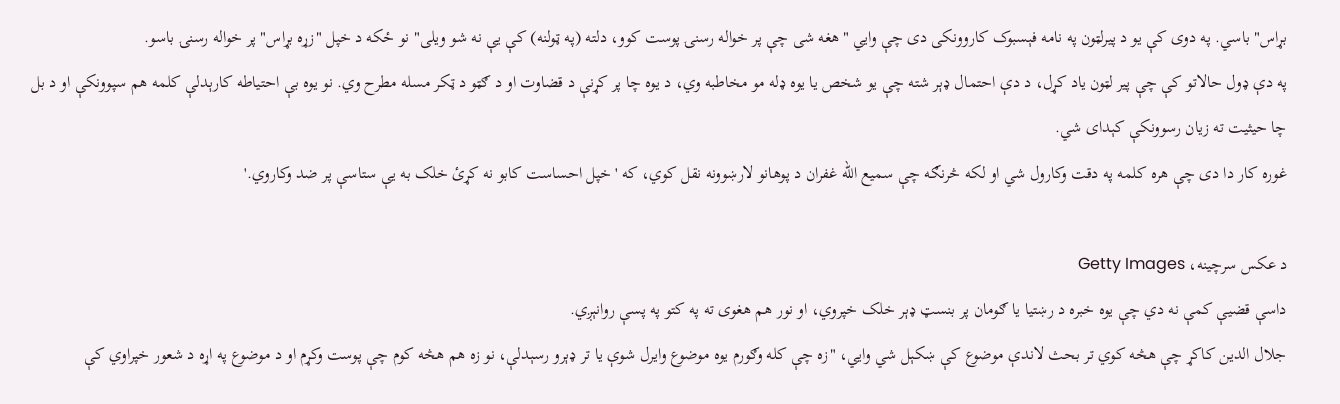بړاس" باسي. په دوی کې یو د پیرلټون په نامه فېسبوک کاروونکی دی چې وايي "هغه شی چې پر خواله رسنۍ پوست کوو، دلته (په ټولنه) کې یې نه شو ویلی" نو ځکه د خپل "زړه بړاس" پر خواله رسنۍ باسو.
په دې ډول حالاتو کې چې پیر لټون یاد کړل، د دې احتمال ډېر شته چې یو شخص یا یوه ډله مو مخاطبه وي، د یوه چا پر کړنې د قضاوت او د ګټو د ټکر مسله مطرح وي. نو یوه بې احتیاطه کارېدلې کلمه هم سپوونکې او د بل چا حیثیت ته زیان رسوونکې کېدای شي.
غوره کار دا دی چې هره کلمه په دقت وکارول شي او لکه څرنګه چې سمیع الله غفران د پوهانو لارښوونه نقل کوي، که 'خپل احساست کابو نه کړئ خلک به یې ستاسې پر ضد وکاروي.'

د عکس سرچینه، Getty Images
داسې قضیې کمې نه دي چې یوه خبره د رښتیا یا ګومان پر بنسټ ډېر خلک خپروي، او نور هم هغوی ته په کتو په پسې روانېږي.
جلال الدین کاکړ چې هڅه کوي تر بحث لاندې موضوع کې ښکېل شي وايي، "زه چې کله وګورم یوه موضوع وایرل شوې یا تر ډېرو رسېدلې، نو زه هم هڅه کوم چې پوست وکړم او د موضوع په اړه د شعور خپراوي کې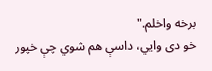برخه واخلم."
خو دی وايي، داسې هم شوي چې خپور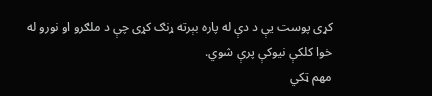کړی پوست یې د دې له پاره بېرته ړنګ کړی چې د ملګرو او نورو له خوا کلکې نیوکې پرې شوي.
مهم ټکي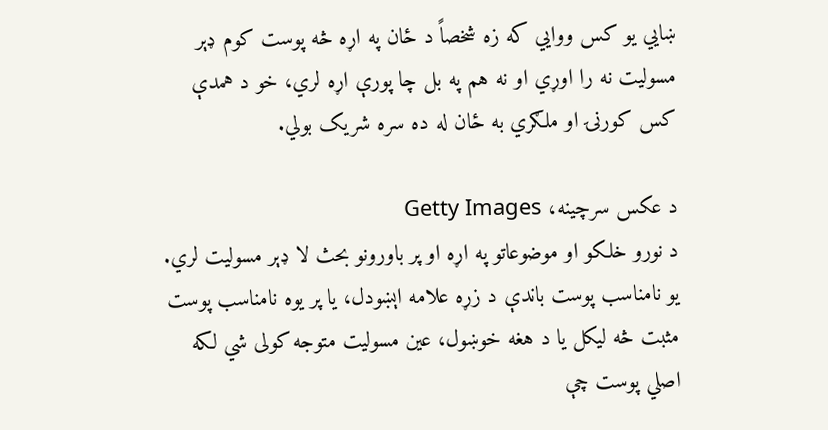ښايي یو کس ووايي که زه شخصاً د ځان په اړه څه پوست کوم ډېر مسولیت نه را اوړي او نه هم په بل چا پورې اړه لري، خو د همدې کس کورنۍ او ملګري به ځان له ده سره شریک بولي.

د عکس سرچینه، Getty Images
د نورو خلکو او موضوعاتو په اړه او پر باورونو بحث لا ډېر مسولیت لري. یو نامناسب پوست باندې د زړه علامه اېښودل، یا پر یوه نامناسب پوست مثبت څه لیکل یا د هغه خوښول، عین مسولیت متوجه کولی شي لکه اصلي پوست چې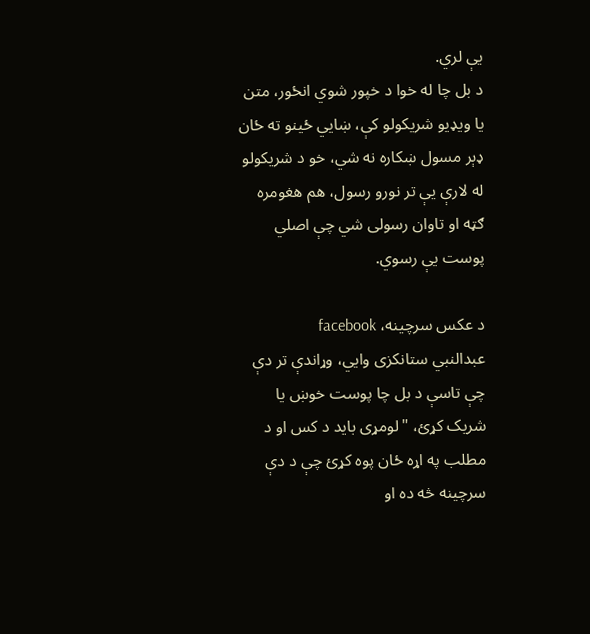یې لري.
د بل چا له خوا د خپور شوي انځور، متن یا ویډیو شریکولو کې، ښايي ځینو ته ځان ډېر مسول ښکاره نه شي، خو د شریکولو له لارې یې تر نورو رسول، هم هغومره ګټه او تاوان رسولی شي چې اصلي پوست یې رسوي.

د عکس سرچینه، facebook
عبدالنبي ستانکزی وايي، وړاندې تر دې چې تاسې د بل چا پوست خوښ یا شریک کړئ، "لومړی باید د کس او د مطلب په اړه ځان پوه کړئ چې د دې سرچینه څه ده او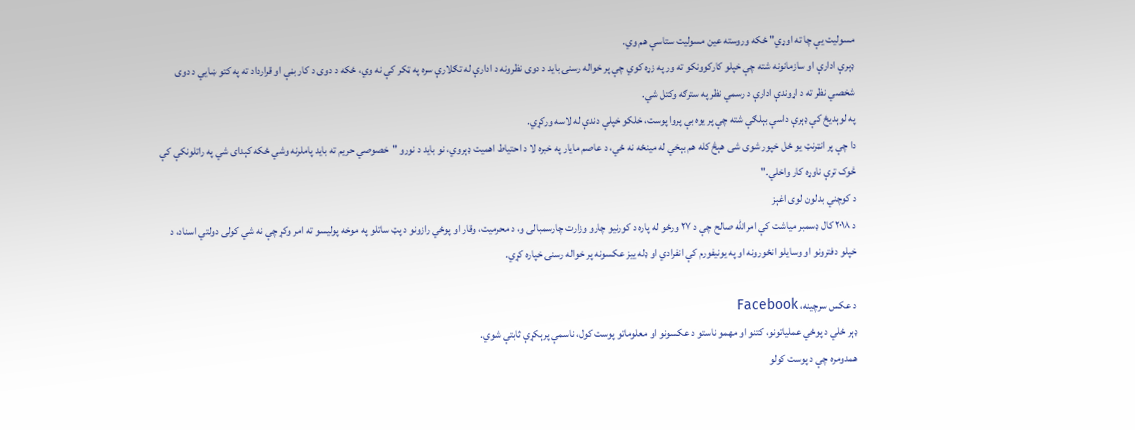مسولیت یې چا ته اوړي" ځکه وروسته عین مسولیت ستاسې هم وي.
ډېرې ادارې او سازمانونه شته چې خپلو کارکوونکو ته ور په زړه کوي چې پر خواله رسنۍ باید د دوی نظرونه د ادارې له تګلارې سره په ټکر کې نه وي، ځکه د دوی د کار بڼې او قرارداد ته په کتو ښايي د دوی شخصي نظر ته د اړوندې ادارې د رسمي نظر په سترګه وکتل شي.
په لوېدیځ کې ډېرې داسې بېلګې شته چې پر یوه بې پروا پوست، خلکو خپلې دندې له لاسه ورکړي.
دا چې پر انټرنټ یو ځل خپور شوی شی هېڅ کله هم بېخي له مینځه نه ځي، د عاصم مایار په خبره لا د احتیاط اهمیت ډېروي، نو باید د نورو "خصوصي حریم ته باید پاملرنه وشي ځکه کېدای شي په راتلونکې کې څوک ترې ناوړه کار واخلي."
د کوچني بدلون لوی اغېز
د ۲۰۱۸ کال ډسمبر میاشت کې امرالله صالح چې د ۲۷ ورځو له پاره د کورنیو چارو وزارت چارسمبالی و، د محرمیت، وقار او پوځي رازونو د پټ ساتلو په موخه پولیسو ته امر وکړ چې نه شي کولی دولتي اسناد، د خپلو دفترونو او وسایلو انځورونه او په یونیفورم کې انفرادي او ډله ییز عکسونه پر خواله رسنۍ خپاره کړي.

د عکس سرچینه، Facebook
ډېر ځلي د پوځي عملیاتونو، کتنو او مهمو ناستو د عکسونو او معلوماتو پوست کول، ناسمې پرېکړې ثابتې شوي.
همدومره چې د پوست کولو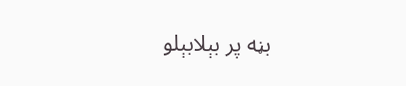بڼه پر بېلابېلو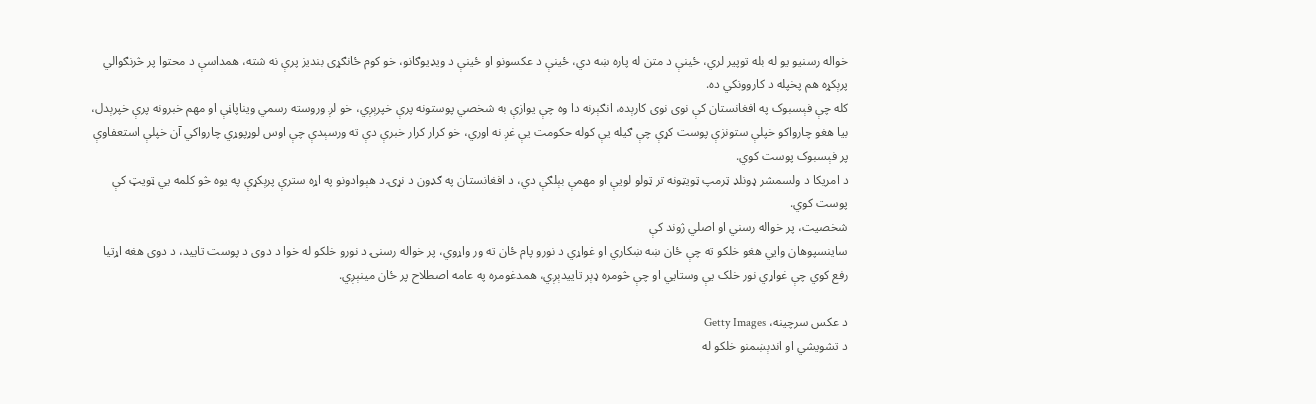خواله رسنیو یو له بله توپیر لري، ځینې د متن له پاره ښه دي، ځینې د عکسونو او ځینې د ویډیوګانو، خو کوم ځانګړی بندیز پرې نه شته، همداسې د محتوا پر څرنګوالي پرېکړه هم پخپله د کاروونکي ده.
کله چې فېسبوک په افغانستان کې نوی نوی کارېده، انګېرنه دا وه چې یوازې به شخصي پوستونه پرې خپرېږي، خو لږ وروسته رسمي ویناپاڼې او مهم خبرونه پرې خپرېدل، بیا هغو چارواکو خپلې ستونزې پوست کړې چې ګیله یې کوله حکومت یې غږ نه اوري، خو کرار کرار خبرې دې ته ورسېدې چې اوس لوړپوړي چارواکي آن خپلې استعفاوې پر فېسبوک پوست کوي.
د امریکا د ولسمشر ډونلډ ټرمپ ټویټونه تر ټولو لویې او مهمې بېلګې دي، د افغانستان په ګډون د نړۍ د هېوادونو په اړه سترې پرېکړې په یوه څو کلمه يي ټویټ کې پوست کوي.
شخصیت، پر خواله رسني او اصلي ژوند کې
ساینسپوهان وايي هغو خلکو ته چې ځان ښه ښکاري او غواړي د نورو پام ځان ته ور واړوي، پر خواله رسنۍ د نورو خلکو له خوا د دوی د پوست تایید، د دوی هغه اړتیا رفع کوي چې غواړي نور خلک یې وستايي او چې څومره ډېر تاییدېږي، همدغومره په عامه اصطلاح پر ځان مینېږي.

د عکس سرچینه، Getty Images
د تشویشي او اندېښمنو خلکو له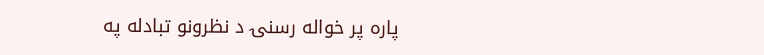پاره پر خواله رسنۍ د نظرونو تبادله په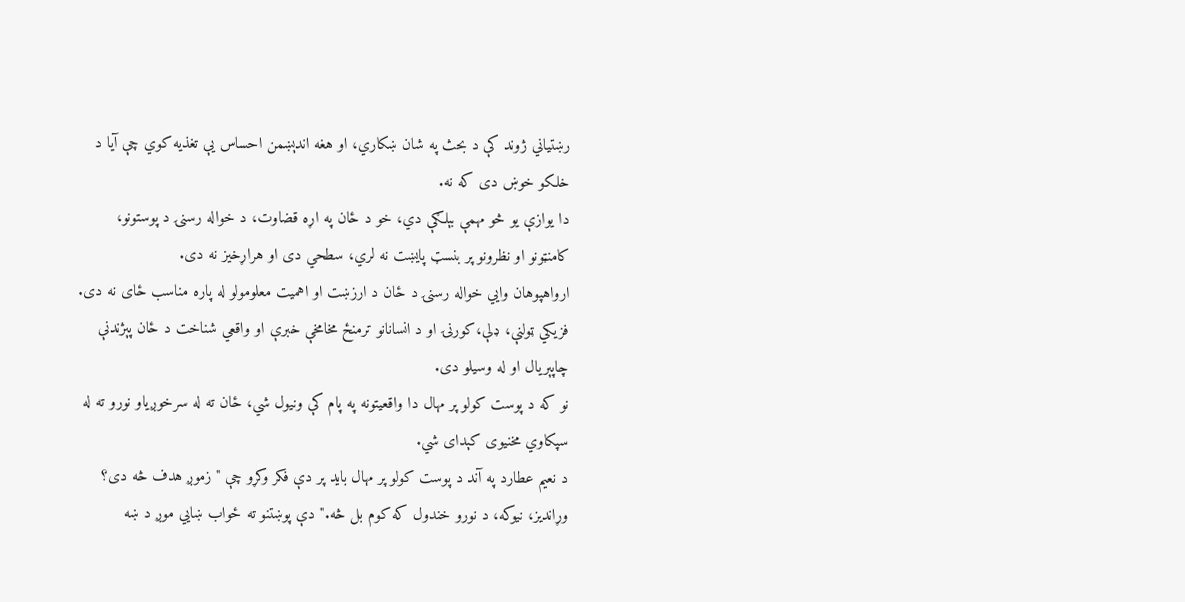رښتیاني ژوند کې د بحث په شان ښکاري، او هغه اندېښمن احساس یې تغذیه کوي چې آیا د خلکو خوښ دی که نه.
دا یوازې یو څو مهمې بېلګې دي، خو د ځان په اړه قضاوت، د خواله رسنۍ د پوستونو، کامنټونو او نظرونو پر بنسټ پایښت نه لري، سطحي دی او هراړخیز نه دی.
ارواهپوهان وايي خواله رسنۍ د ځان د ارزښت او اهمیت معلومولو له پاره مناسب ځای نه دی. فزیکي ټولنې، ډلې،کورنۍ او د انسانانو ترمنځ مخامخې خبرې او واقعي شناخت د ځان پېژندنې چاپېریال او له وسیلو دی.
نو که د پوست کولو پر مهال دا واقعیتونه په پام کې ونیول شي، ځان ته له سرخوږياو نورو ته له سپکاوي مخنیوی کېدای شي.
د نعیم عطارد په آند د پوست کولو پر مهال باید پر دې فکر وکړو چې "زموږ هدف څه دی؟ وړاندیز، نیوکه، د نورو خندول که کوم بل څه." دې پوښتنو ته ځواب ښايي موږ د ښه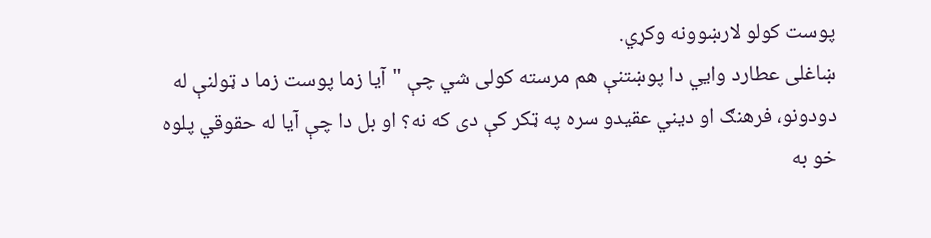پوست کولو لارښوونه وکړي.
ښاغلی عطارد وايي دا پوښتنې هم مرسته کولی شي چې "آیا زما پوست زما د ټولنې له دودونو، فرهنګ او دیني عقیدو سره په ټکر کې دی که نه؟ او بل دا چې آیا له حقوقي پلوه خو به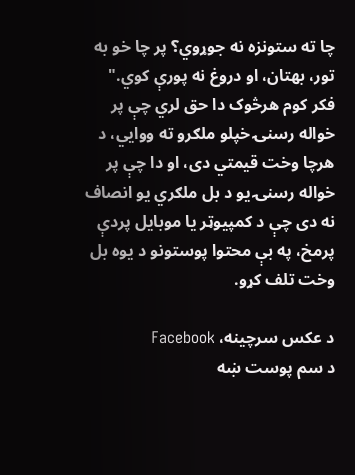چا ته ستونزه نه جوړوي؟ پر چا خو به تور، بهتان، او دروغ نه پورې کوي."
فکر کوم هرڅوک دا حق لري چې پر خواله رسنۍ خپلو ملګرو ته ووايي، د هرچا وخت قیمتي دی، او دا چې پر خواله رسنۍ یو د بل ملګري یو انصاف نه دی چې د کمپیوټر یا موبایل پردې پرمخ، په بې محتوا پوستونو د یوه بل وخت تلف کړو.

د عکس سرچینه، Facebook
د سم پوست ښه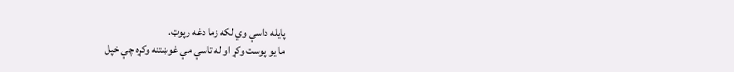پایله داسې وي لکه زما دغه رپوټ.
ما یو پوست وکړ او له تاسې مې غوښتنه وکړه چې خپل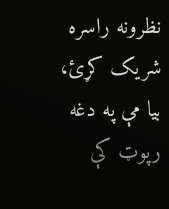نظرونه راسره شریک کړئ، بیا مې په دغه رپوټ کې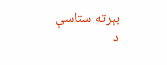بېرته ستاسې د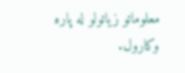معلوماتو زیاتولو له پاره وکارول.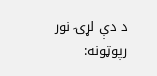د دې لړۍ نور رپوټونه: